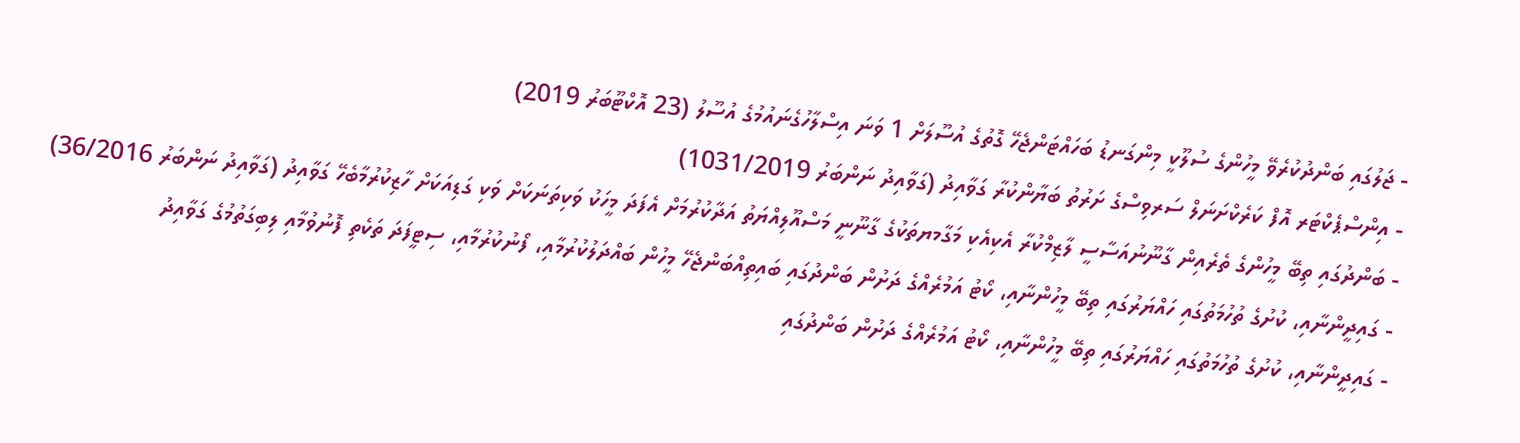- ޖަލުގައި ބަންދުކުރެވޭ މީހުންގެ ސުލޫކީ މިންގަނޑު ބަހައްޓަންޖެހޭ ގޮތުގެ އުސޫލަށް 1 ވަނަ އިސްލާހުގެނައުމުގެ އުސޫލު (23 އޮކްޓޫބަރު 2019)
- އިންސްޕެކްޓަރ އޮފް ކަރެކްށަނަލް ސަރވިސްގެ ށަރުތު ބަޔާންކުރާ ގަވާއިދު (ގަވާއިދު ނަންބަރު 1031/2019)
- ބަންދުގައި ތިބޭ މީހުންގެ ތެރެއިން ގާނޫނުއަސާސީ ލާޒިމްކުރާ އެކިއެކި މަގާމޔތަކުގެ ގާނޫނީ މަސްއޫލިއްޔަތު އަދާކުރުމަށް އެފަދަ މީހަކު ވަކިތަނަކަށް ވަކި ގަޑިއަކަށް ހާޒިކުރުމާބެހޭ ގަވާއިދު (ގަވާއިދު ނަންބަރު 36/2016)
- ގައިދީންނާއި، ކުށުގެ ތުހުމަތުގައި ހައްޔަރުގައި ތިބޭ މީހުންނާއި، ކޯޓު އަމުރެއްގެ ދަށުން ބަންދުގައި ބައިތިއްބަންޖެހޭ މީހުން ބައްދަލުކުރުމާއި، ފޯނުކުރުމާއި، ސިޓީފަދަ ތަކެތި ފޮނުވުމާއި ލިބިގަތުމުގެ ގަވާއިދު
- ގައިދީންނާއި، ކުށުގެ ތުހުމަތުގައި ހައްޔަރުގައި ތިބޭ މީހުންނާއި، ކޯޓު އަމުރެއްގެ ދަށުން ބަންދުގައި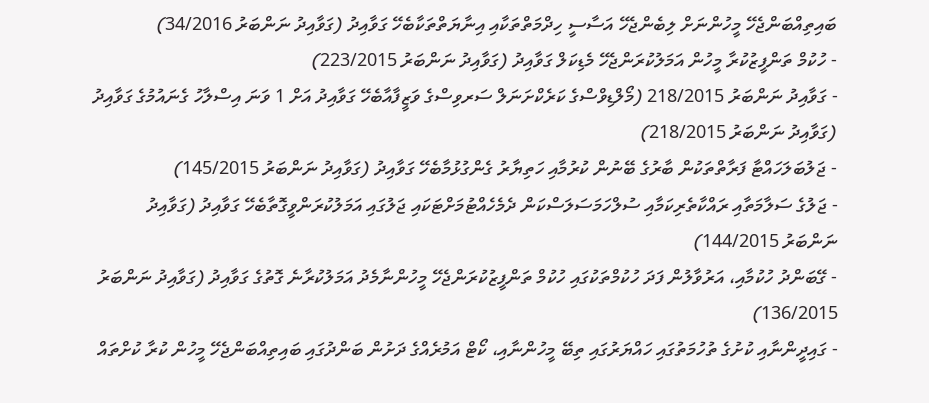ބައިތިއްބަންޖެހޭ މީހުންނަށް ލިބެންޖެހޭ އަސާސީ ހިދްމަތްތަކާއި އިނާޔަތްތަކާބެހޭ ގަވާއިދު (ގަވާއިދު ނަންބަރު 34/2016)
- ހުކުމް ތަންފީޒުކުރާ މީހުން އަމަލުކުރަންޖެހޭ މެޑިކަލް ގަވާއިދު (ގަވާއިދު ނަންބަރު 223/2015)
- ގަވާއިދު ނަންބަރު 218/2015 (މޯލްޑިވްސްގެ ކަރެކްށަނަލް ސަރވިސްގެ ވަޒީފާއާބެހޭ ގަވާއިދު އަށް 1 ވަނަ އިސްލާހު ގެނައުމުގެ ގަވާއިދު (ގަވާއިދު ނަންބަރު 218/2015)
- ޖަލުބަލަހައްޓާ ފަރާތްތަކުން ބާރުގެ ބޭނުން ކުރުމާއި ހަތިޔާރު ގެންގުޅުމާބެހޭ ގަވާއިދު (ގަވާއިދު ނަންބަރު 145/2015)
- ޖަލުގެ ސަލާމަތާއި ރައްކާތެރިކަމާއި ސުލްހަމަސަލަސްކަން ދެމެހެއްޓުމަށްޓަކައި ޖަލުގައި އަމަލުކުރަންވީގޮތާބެހޭ ގަވާއިދު (ގަވާއިދު ނަންބަރު 144/2015)
- ގޭބަންދު ހުކުމާއި، އަރުވާލުން ފަދަ ހުކުމްތަކުގައި ހުކުމް ތަންފީޒުކުރަންޖެހޭ މީހުންނާމެދު އަމަލުކުރާނެ ގޮތުގެ ގަވާއިދު (ގަވާއިދު ނަންބަރު 136/2015)
- ގައިދީންނާއި ކުށުގެ ތުހުމަތުގައި ހައްޔަރުގައި ތިބޭ މީހުންނާއި، ކޯޓް އަމުރެއްގެ ދަށުން ބަންދުގައި ބައިތިއްބަންޖެހޭ މީހުން ކުރާ ކުށްތައް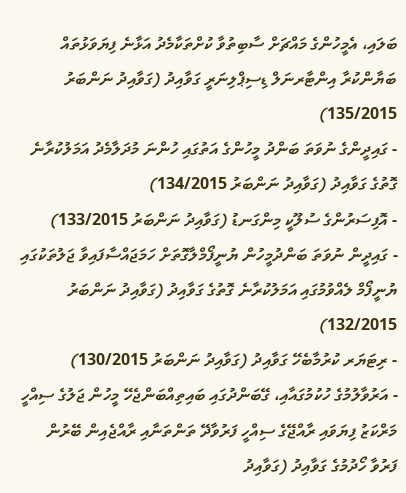ބަލައި، އެމީހުންގެ މައްޗަށް ސާބިތުވާ ކުށްތަކާމެދު އަޅާނެ ފިޔަވަޅުތައް ބަޔާންކުރާ އިންޓާރނަލް ޑިސިޕްލިނަރީ ގަވާއިދު (ގަވާއިދު ނަންބަރު 135/2015)
- ގައިދީންގެ ނުވަތަ ބަންދު މީހުންގެ އަތުގައި ހުންނަ މުދަލާމެދު އަމަލުކުރާނެ ގޮތުގެ ގަވާއިދު (ގަވާއިދު ނަންބަރު 134/2015)
- އޮފިސަރުންގެ ސުލޫކީ މިންގަނޑު (ގަވާއިދު ނަންބަރު 133/2015)
- ގައިދީން ނުވަތަ ބަންދުމީހުން ޔުނީފޯމްލާގޮތަށް ހަމަޖައްސާފައިވާ ޖަލުތަކުގައި ޔުނީފޯމް ލެއްވުމުގައި އަމަލުކުރާނެ ގޮތުގެ ގަވާއިދު (ގަވާއިދު ނަންބަރު 132/2015)
- ރިޓަޔަރ ކުރުމާބެހޭ ގަވާއިދު (ގަވާއިދު ނަންބަރު 130/2015)
- އަރުވާލުމުގެ ހުކުމުގައާއި، ގޭބަންދުގައި ބައިތިއްބަންޖެހޭ މީހުން ޖަލުގެ ސިއްހީ މަރްކަޒު ފިޔަވައި ރާއްޖޭގެ ސިއްހީ ފަރުވާދޭ ތަންތަނާއި ރާއްޖެއިން ބޭރުން ފަރުވާ ހޯދުމުގެ ގަވާއިދު (ގަވާއިދު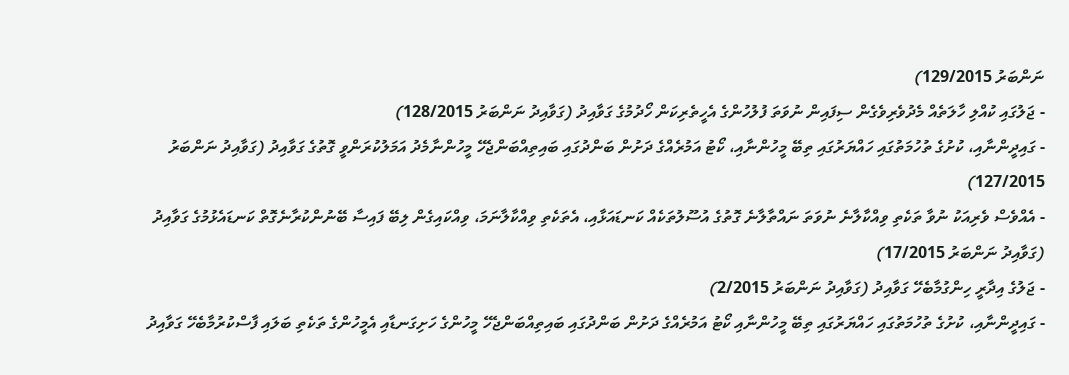ނަންބަރު 129/2015)
- ޖަލުގައި ކުއްލި ހާލަތެއް މެދުވެރިވެގެން ސިފައިން ނުވަތަ ފުލުހުންގެ އެހީތެރިކަން ހޯދުމުގެ ގަވާއިދު (ގަވާއިދު ނަންބަރު 128/2015)
- ގައިދީންނާއި، ކުށުގެ ތުހުމަތުގައި ހައްޔަރުގައި ތިބޭ މީހުންނާއި، ކޯޓު އަމުރެއްގެ ދަށުން ބަންދުގައި ބައިތިއްބަންޖެހޭ މީހުންނާމެދު އަމަލުކުރަންވީ ގޮތުގެ ގަވާއިދު (ގަވާއިދު ނަންބަރު 127/2015)
- އެއްވެސް ވެރިއަކު ނުވާ ތަކެތި ވިއްކާލާނެ ނުވަތަ ނައްތާލާނެ ގޮތުގެ އުސޫލުތަކެއް ކަނޑައަޅާއި، އެތަކެތި ވިއްކާލާނަމަ، ވިއްކައިގެން ލިބޭ ފައިސާ ބޭނުންކުރާނެގޮތް ކަނޑައެޅުމުގެ ގަވާއިދު (ގަވާއިދު ނަންބަރު 17/2015)
- ޖަލުގެ އިދާރީ ހިންގުމާބެހޭ ގަވާއިދު (ގަވާއިދު ނަންބަރު 2/2015)
- ގައިދީންނާއި، ކުށުގެ ތުހުމަތުގައި ހައްޔަރުގައި ތިބޭ މީހުންނާއި ކޯޓު އަމުރެއްގެ ދަށުން ބަންދުގައި ބައިތިއްބަންޖެހޭ މީހުންގެ ހަށިގަނޑާއި އެމީހުންގެ ތަކެތި ބަލައި ފާސްކުރުމާބެހޭ ގަވާއިދު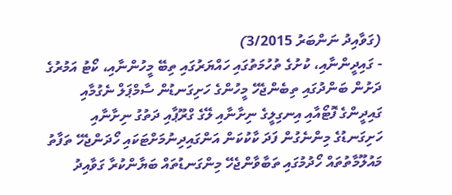(ގަވާއިދު ނަންބަރު 3/2015)
- ގައިދީންނާއި، ކުށުގެ ތުހުމަތުގައި ހައްޔަރުގައި ތިބޭ މީހުންނާއި، ކޯޓު އަމުރުގެ ދަށުން ބަންދުގައި ތިބެންޖެހޭ މީހުންގެ ހަށިގަނޑުން ސާމްޕަލް ނެގުމާއި ގައިދީންގެ ފޮޓޯއާއި އިނގިލީގެ ނިށާނާއި ލޭގެ ގްރޫޕާއި ދަތުގު ނިށާނާއި ހަށިގަނޑުގެ މިންނެގުން ފަދަ ކާކުކަން އަންގައިދިނުމަށްޓަކައި ހޯދަންޖެހޭ ތަފާތު މައުލޫމާތުތައް ހޯދުމުގައި ތަބާވާންޖެހޭ މިންގަނޑުތައް ބަޔާންކުރާ ގަވާއިދު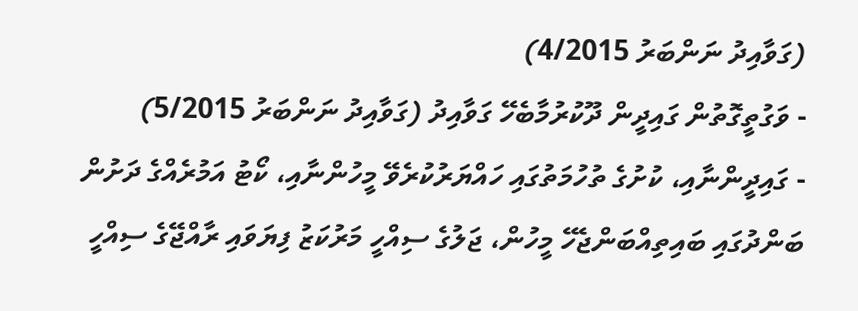(ގަވާއިދު ނަންބަރު 4/2015)
- ވަގުތީގޮތުން ގައިދީން ދޫކުރުމާބެހޭ ގަވާއިދު (ގަވާއިދު ނަންބަރު 5/2015)
- ގައިދީންނާއި، ކުށުގެ ތުހުމަތުގައި ހައްޔަރުކުރެވޭ މީހުންނާއި، ކޯޓު އަމުރެއްގެ ދަށުން ބަންދުގައި ބައިތިއްބަންޖެހޭ މީހުން، ޖަލުގެ ސިއްހީ މަރުކަޒު ފިޔަވައި ރާއްޖޭގެ ސިއްހީ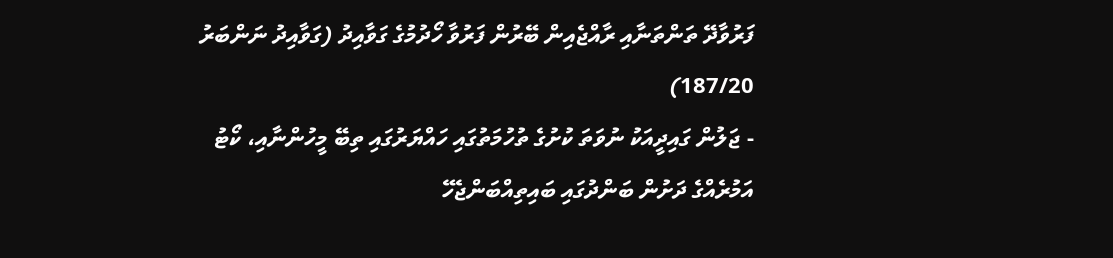ފަރުވާދޭ ތަންތަނާއި ރާއްޖެއިން ބޭރުން ފަރުވާ ހޯދުމުގެ ގަވާއިދު (ގަވާއިދު ނަންބަރު 187/20)
- ޖަލުން ގައިދީއަކު ނުވަތަ ކުށުގެ ތުހުމަތުގައި ހައްޔަރުގައި ތިބޭ މީހުންނާއި، ކޯޓު އަމުރެއްގެ ދަށުން ބަންދުގައި ބައިތިއްބަންޖެހޭ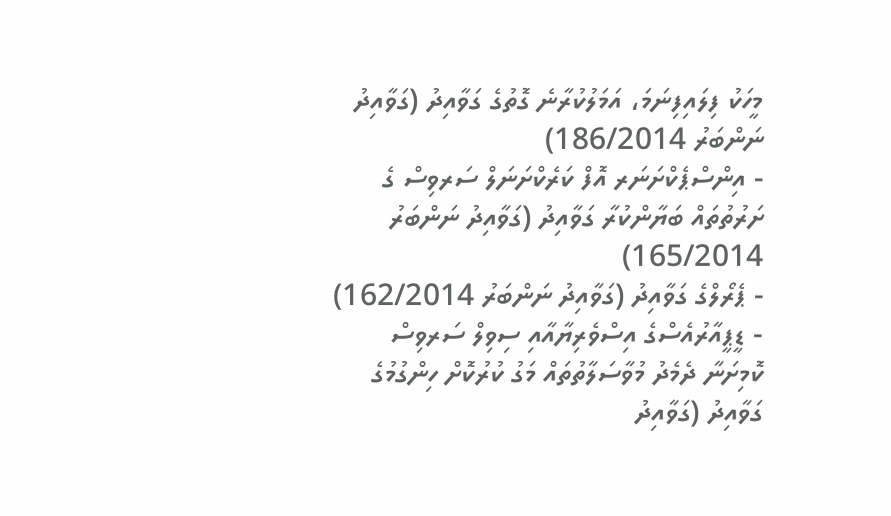މީހަކު ފިލައިފިނަމަ، އަމަލުކުރާނެ ގޮތުގެ ގަވާއިދު (ގަވާއިދު ނަންބަރު 186/2014)
- އިންސްޕެކްށަނަރ އޮފް ކަރެކްށަނަލް ސަރވިސް ގެ ށަރުތުތައް ބަޔާންކުރާ ގަވާއިދު (ގަވާއިދު ނަންބަރު 165/2014)
- ޕެރޯލްގެ ގަވާއިދު (ގަވާއިދު ނަންބަރު 162/2014)
- ޑީޕީއާރުއެސްގެ އިސްވެރިޔާއާއި ސިވިލް ސަރވިސް ކޮމިށަނާ ދެމެދު މުވާސަލާތުތައް މަގު ކުރުކޮށް ހިންގުމުގެ ގަވާއިދު (ގަވާއިދު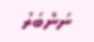ނަންބަރު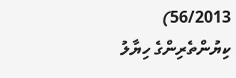56/2013)
ކިޔުންތެރިންގެ ހިޔާލު